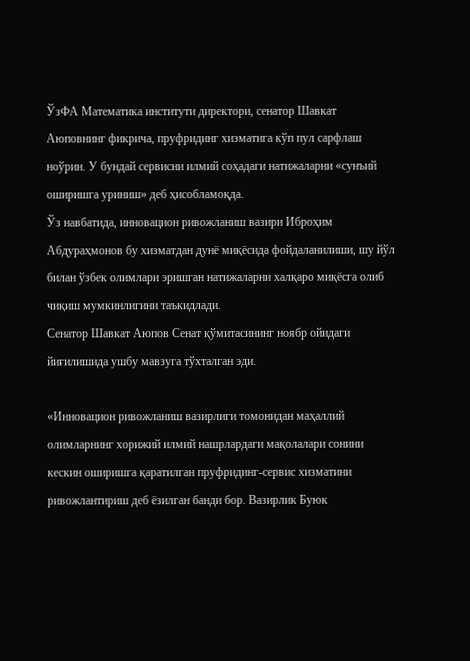ЎзФА Математика институти директори, сенатор Шавкат Аюповнинг фикрича, пруфридинг хизматига кўп пул сарфлаш ноўрин. У бундай сервисни илмий соҳадаги натижаларни «сунъий оширишга уриниш» деб ҳисобламоқда.
Ўз навбатида, инновацион ривожланиш вазири Иброҳим Абдураҳмонов бу хизматдан дунё миқёсида фойдаланилиши, шу йўл билан ўзбек олимлари эришган натижаларни халқаро миқёсга олиб чиқиш мумкинлигини таъкидлади.
Сенатор Шавкат Аюпов Сенат қўмитасининг ноябр ойидаги йиғилишида ушбу мавзуга тўхталган эди.

«Инновацион ривожланиш вазирлиги томонидан маҳаллий олимларнинг хорижий илмий нашрлардаги мақолалари сонини кескин оширишга қаратилган пруфридинг-сервис хизматини ривожлантириш деб ёзилган банди бор. Вазирлик Буюк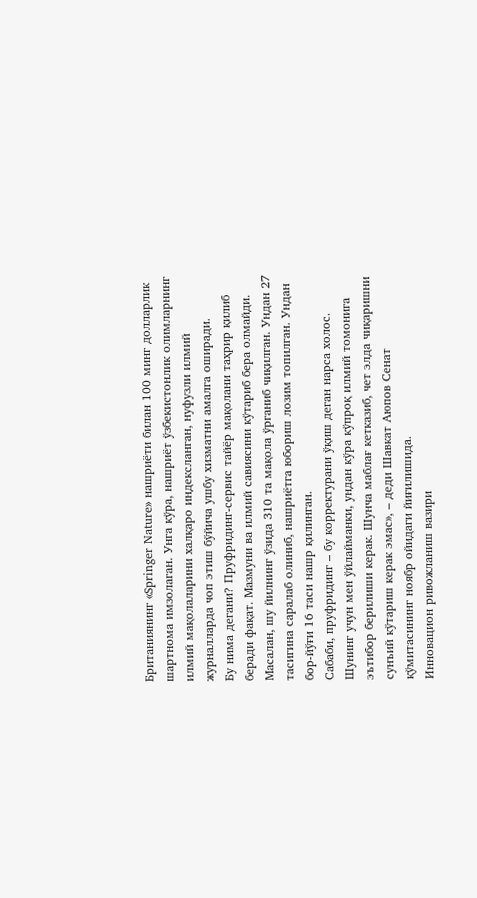Британиянинг «Springer Nature» нашриёти билан 100 минг долларлик шартнома имзолаган. Унга кўра, нашриёт ўзбекистонлик олимларнинг илмий мақолаларини халқаро индексланган, нуфузли илмий журналларда чоп этиш бўйича ушбу хизматни амалга оширади.
Бу нима дегани? Пруфридинг-сервис тайёр мақолани таҳрир қилиб беради фақат. Мазмуни ва илмий савиясини кўтариб бера олмайди. Масалан, шу йилнинг ўзида 310 та мақола ўрганиб чиқилган. Ундан 27 тасигина саралаб олиниб, нашриётга юбориш лозим топилган. Ундан бор-йўғи 16 таси нашр қилинган.
Сабаби, пруфридинг – бу корректурани ўқиш деган нарса холос. Шунинг учун мен ўйлайманки, ундан кўра кўпроқ илмий томонига эътибор берилиши керак. Шунча маблағ кетказиб, чет элда чиқаришни сунъий кўтариш керак эмас», – деди Шавкат Аюпов Сенат қўмитасининг ноябр ойидаги йиғилишида.
Инновацион ривожланиш вазири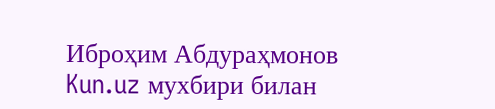Иброҳим Абдураҳмонов Kun.uz мухбири билан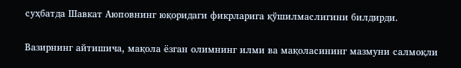суҳбатда Шавкат Аюповнинг юқоридаги фикрларига қўшилмаслигини билдирди.

Вазирнинг айтишича, мақола ёзган олимнинг илми ва мақоласининг мазмуни салмоқли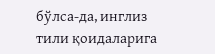бўлса-да, инглиз тили қоидаларига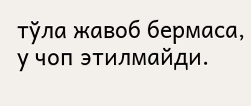тўла жавоб бермаса, у чоп этилмайди.